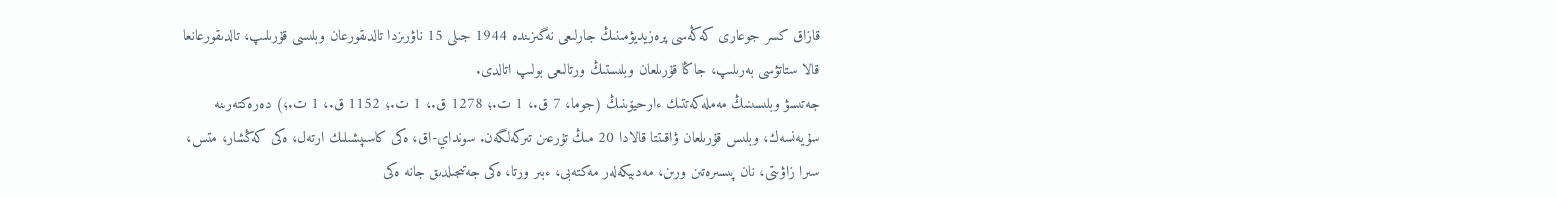قازاق كسر جوعارى كەڭەسى پرەزيديۋمىنىڭ جارلىعى نەگىزىندە 1944 جىلى 15 ناۋرىزدا تالدىقورعان وبلىسى قۇرىلىپ، تالدىقورعانعا قالا ستاتۋسى بەرىلىپ، جاڭا قۇرىلعان وبلىستىڭ ورتالىعى بولىپ اتالدى.
جەتىسۋ وبلىسىنىڭ مەملەكەتتىك ءارحيۆىنىڭ (جوما، 7 ق.، 1 ت.؛ 1278 ق.، 1 ت.؛ 1152 ق.، 1 ت.؛) دەرەكتەرىنە سۇيەنسەك، وبلىس قۇرىلعان ۋاقىتتا قالادا 20 مىڭ تۇرعىن تىركەلگەن. سونداي-اق، ەكى كاسىپشىلىك ارتەل، ەكى كەڭشار، متس، سىرا زاۋىتى، نان پىسىرەتىن ورىن، مەدبيكەلەر مەكتەبى، ءبىر ورتا، ەكى جەتىجىلدىق جانە ەكى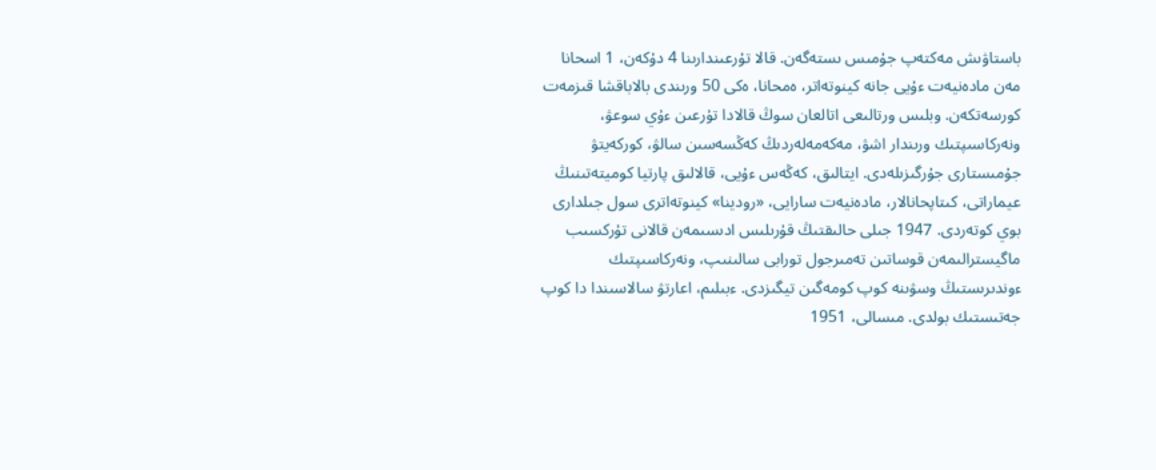باستاۋىش مەكتەپ جۇمىس ىستەگەن. قالا تۇرعىندارىنا 4 دۇكەن، 1 اسحانا مەن مادەنيەت ءۇيى جانە كينوتەاتر، ەمحانا، ەكى 50 ورىندى بالاباقشا قىزمەت كورسەتكەن. وبلىس ورتالىعى اتالعان سوڭ قالادا تۇرعىن ءۇي سوعۋ، ونەركاسىپتىك ورىندار اشۋ، مەكەمەلەردىڭ كەڭسەسىن سالۋ، كوركەيتۋ جۇمىستارى جۇرگىزىلەدى. ايتالىق، كەڭەس ءۇيى، قالالىق پارتيا كوميتەتىنىڭ عيماراتى، كىتاپحانالار، مادەنيەت سارايى، «رودينا» كينوتەاترى سول جىلدارى بوي كوتەردى. 1947 جىلى حالىقتىڭ قۇرىلىس ادىسىمەن قالانى تۇركسىب ماگيسترالىمەن قوساتىن تەمىرجول تورابى سالىنىپ، ونەركاسىپتىك ءوندىرىستىڭ وسۋىنە كوپ كومەگىن تيگىزدى. ءبىلىم، اعارتۋ سالاسىندا دا كوپ جەتىستىك بولدى. مىسالى، 1951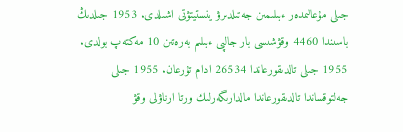جىلى مۇعالىمدەر ءبىلىمىن جەتىلدىرۋ ينستيتۋتى اشىلدى. 1953 جىلدىڭ باسىندا 4460 وقۋشىسى بار جالپى ءبىلىم بەرەتىن 10 مەكتەپ بولدى. 1955 جىلى تالدىقورعاندا 26534 ادام تۇرعان. 1955 جىلى جەلتوقساندا تالدىقورعاندا مالدارىگەرلىك ورتا ارناۋلى وقۋ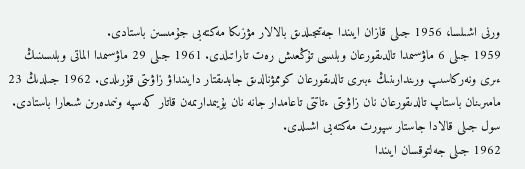ورنى اشىلسا، 1956 جىلى قازان ايىندا جەتىجىلدىق بالالار مۋزىكا مەكتەبى جۇمىسىن باستادى.
1959 جىلى 6 ماۋسىمدا تالدىقورعان وبلىسى تۇڭعىش رەت تاراتىلدى. 1961 جىلى 29 ماۋسىمدا الماتى وبلىسىنىڭ ءىرى ونەركاسىپ ورىندارىنىڭ ءبىرى تالدىقورعان كوممۋنالدىق جابدىقتار دايىنداۋ زاۋىتى قۇرىلدى. 1962 جىلدىڭ 23 مامىرىنان باستاپ تالدىقورعان نان زاۋىتى ءتاتتى تاعامدار جانە نان بۇيىمدارىمەن قاتار كەسپە ونىمدەرىن شىعارا باستادى. سول جىلى قالادا جاستار سپورت مەكتەبى اشىلدى.
1962 جىلى جەلتوقسان ايىندا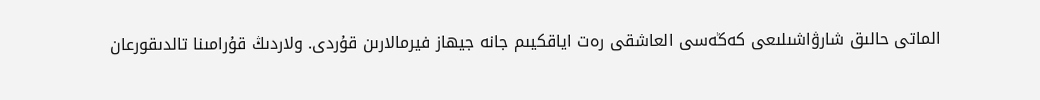الماتى حالىق شارۋاشىلىعى كەڭەسى العاشقى رەت اياقكيىم جانە جيھاز فيرمالارىن قۇردى. ولاردىڭ قۇرامىنا تالدىقورعان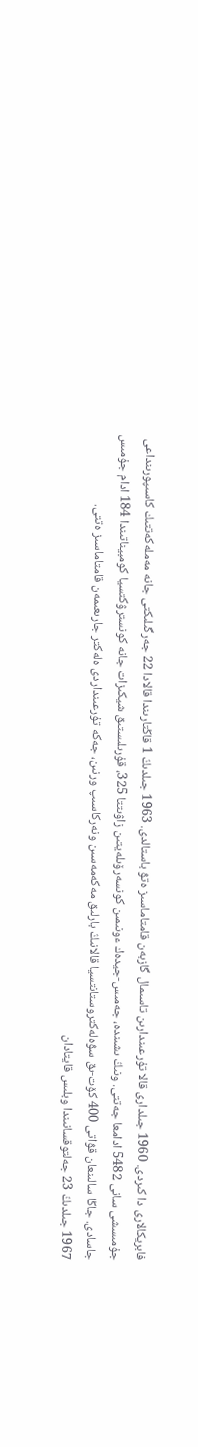فابريكالارى دا كىردى. 1960 جىلدارى قالا تۇرعىندارىن تاسىمال گازبەن قامتاماسىز ەتۋ باستالدى. 1963 جىلدىڭ 1 قاڭتارىندا قالادا 22 جەرگىلىكتى جانە مەملەكەتتىك كاسىپورىنداعى جۇمىسشى سانى 5482 ادامعا جەتتى. ونىڭ ىشىندە، جەمىس-جيدەك ءونىمىن كونسەرۆىلەيتىن زاۋىتتا 325، قۇرىلىستىق شيكىزات جانە كونسترۋكتسيا كومبيناتىندا 184 ادام جۇمىس جاسادى. جاڭا سالىنعان قۋاتى 400 كۆت-ىق سۋەلەكتروستانتسيا قالانىڭ بارلىق مەكەمەسىن ونەركاسىپ ورنىن، جەكە تۇرعىنداردى ەلەكتر جارىعىمەن قامتاماسىز ەتتى.
1967 جىلدىڭ 23 جەلتوقسانىندا وبلىس قايتادان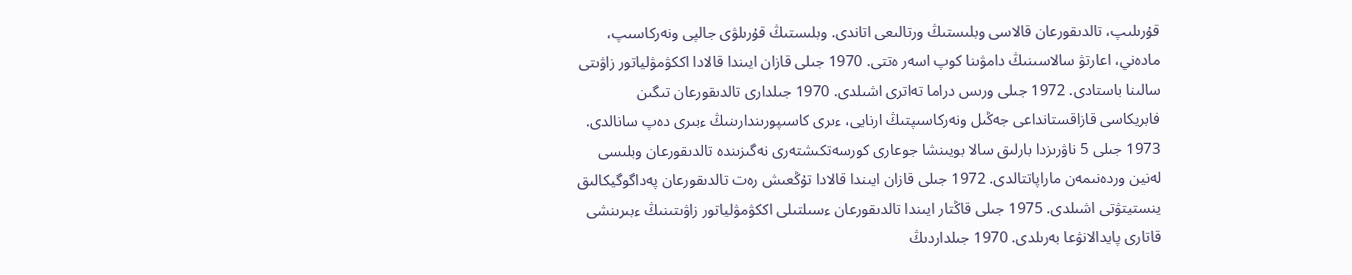قۇرىلىپ، تالدىقورعان قالاسى وبلىستىڭ ورتالىعى اتاندى. وبلىستىڭ قۇرىلۋى جالپى ونەركاسىپ، مادەني، اعارتۋ سالاسىنىڭ دامۋىنا كوپ اسەر ەتتى. 1970 جىلى قازان ايىندا قالادا اككۋمۋلياتور زاۋىتى سالىنا باستادى. 1972 جىلى ورىس دراما تەاترى اشىلدى. 1970 جىلدارى تالدىقورعان تىگىن فابريكاسى قازاقستانداعى جەڭىل ونەركاسىپتىڭ ارنايى، ءىرى كاسىپورىندارىنىڭ ءبىرى دەپ سانالدى. 1973 جىلى 5 ناۋرىزدا بارلىق سالا بويىنشا جوعارى كورسەتكىشتەرى نەگىزىندە تالدىقورعان وبلىسى لەنين وردەنىمەن ماراپاتتالدى. 1972 جىلى قازان ايىندا قالادا تۇڭعىش رەت تالدىقورعان پەداگوگيكالىق ينستيتۋتى اشىلدى. 1975 جىلى قاڭتار ايىندا تالدىقورعان ءسىلتىلى اككۋمۋلياتور زاۋىتىنىڭ ءبىرىنشى قاتارى پايدالانۋعا بەرىلدى. 1970 جىلداردىڭ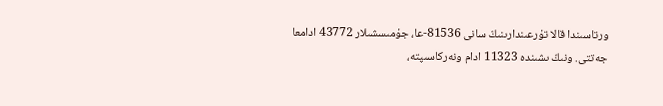ورتاسىندا قالا تۇرعىندارىنىڭ سانى 81536-عا، جۇمىسشىلار 43772 ادامعا جەتتى. ونىڭ ىشىندە 11323 ادام ونەركاسىپتە،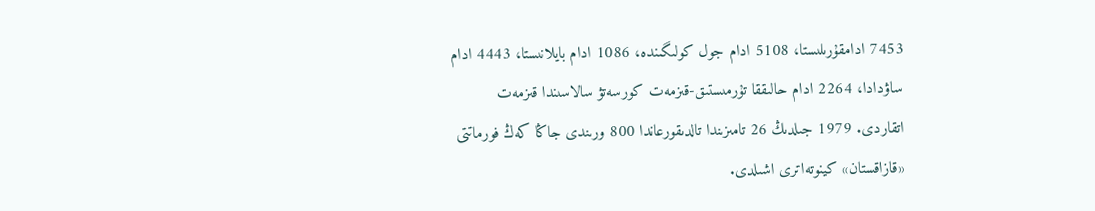7453 ادامقۇرىلىستا، 5108 ادام جول كولىگىندە، 1086 ادام بايلانىستا، 4443 ادام ساۋدادا، 2264 ادام حالىققا تۇرمىستىق-قىزمەت كورسەتۋ سالاسىندا قىزمەت اتقاردى. 1979 جىلدىڭ 26 تامىزىندا تالدىقورعاندا 800 ورىندى جاڭا كەڭ فورماتتى «قازاقستان» كينوتەاترى اشىلدى.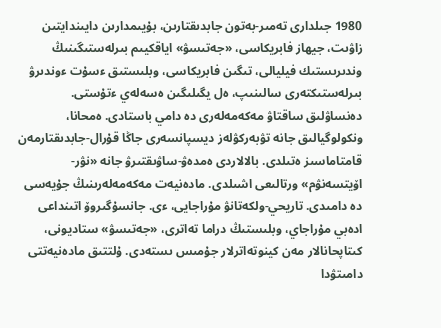1980 جىلدارى تەمىر-بەتون جابدىقتارىن، بۇيىمدارىن دايىندايتىن زاۋىت، جيھاز فابريكاسى، «جەتىسۋ» اياقكيىم بىرلەستىگىنىڭ وندىرىستىك فيليالى، تىگىن فابريكاسى، وبلىستىق ءسۇت ءوندىرۋ بىرلەستىكتەرى سالىنىپ، ەل يگىلىگىن ەسەلەي ءتۇستى. دەنساۋلىق ساقتاۋ مەكەمەلەرى دە دامي باستادى. ەمحانا، ونكولوگيالىق جانە تۋبەركۋلەز ديسپانسەرى جاڭا قۇرال-جابدىقتارمەن قامتاماسىز ەتىلدى. بالالاردى ەمدەۋ-ساۋىقتىرۋ جانە «نۋر-اۆيتسەنۋم» ورتالىعى اشىلدى. مادەنيەت مەكەمەلەرىنىڭ جۇيەسى دە دامىدى. تاريحي-ولكەتانۋ مۇراجايى، ءى. جانسۇگىروۆ اتىنداعى ادەبي مۇراجاي، وبلىستىڭ دراما تەاترى، «جەتىسۋ» ستاديونى، كىتاپحانالار مەن كينوتەاترلار جۇمىس ىستەدى. ۇلتتىق مادەنيەتتى دامىتۋدا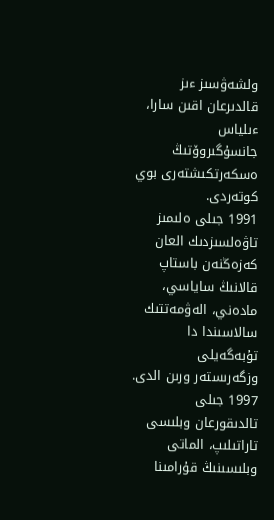ولشەۋسىز ءىز قالدىرعان اقىن سارا، ءىلياس جانسۇگىروۆتىڭ ەسكەرتكىشتەرى بوي كوتەردى.
1991 جىلى ەلىمىز تاۋەلسىزدىك العان كەزەڭنەن باستاپ قالانىڭ ساياسي، مادەني، الەۋمەتتىك سالاسىندا دا تۇبەگەيلى وزگەرىستەر ورىن الدى. 1997 جىلى تالدىقورعان وبلىسى تاراتىلىپ، الماتى وبلىسىنىڭ قۇرامىنا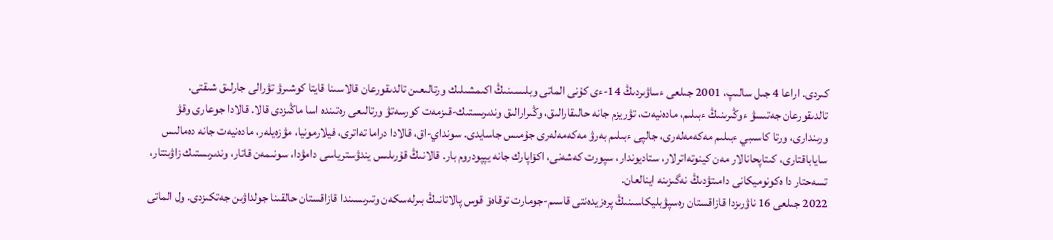كىردى. اراعا 4 جىل سالىپ، 2001 جىلعى ءساۋىردىڭ 14-ءى كۇنى الماتى وبلىسىنىڭ اكىمشىلىك ورتالىعىن تالدىقورعان قالاسىنا قايتا كوشىرۋ تۋرالى جارلىق شىقتى.
تالدىقورعان جەتىسۋ ءوڭىرىنىڭ ءبىلىم، مادەنيەت، تۋريزم جانە حالىقارالىق، وڭىرارالىق وندىرىستىك-قىزمەت كورسەتۋ ورتالىعى رەتىندە اسا ماڭىزدى قالا. قالادا جوعارى وقۋ ورىندارى، ورتا كاسىبي ءبىلىم مەكەمەلەرى، جالپى ءبىلىم بەرۋ مەكەمەلەرى جۇمىس جاسايدى. سونداي-اق، قالادا دراما تەاترى، فيلارمونيا، مۋزەيلەر، مادەنيەت جانە دەمالىس ساياباقتارى، كىتاپحانالار مەن كينوتەاترلار، ستاديوندار، سپورت كەشەنى، اكۆاپارك جانە يپپودروم بار. قالانىڭ قۇرىلىس يندۋسترياسى دامۋدا، سونىمەن قاتار، وندىرىستىك زاۋىتتار، تسەحتار دا ەكونوميكانى دامىتۋدىڭ نەگىزىنە اينالعان.
2022 جىلعى 16 ناۋرىزدا قازاقستان رەسپۋبليكاسىنىڭ پرەزيدەنتى قاسىم-جومارت توقاەۆ قوس پالاتانىڭ بىرلەسكەن وتىرىسىندا قازاقستان حالقىنا جولداۋىن جەتكىزدى. ول الماتى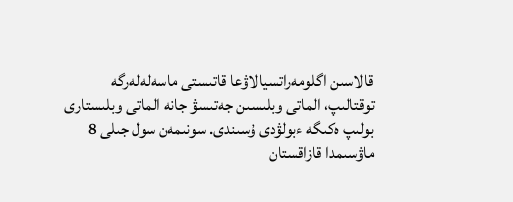قالاسىن اگلومەراتسيالاۋعا قاتىستى ماسەلەلەرگە توقتالىپ، الماتى وبلىسىن جەتىسۋ جانە الماتى وبلىستارى بولىپ ەكىگە ءبولۋدى ۇسىندى. سونىمەن سول جىلى 8 ماۋسىمدا قازاقستان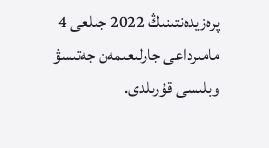پرەزيدەنتىنىڭ 2022 جىلعى 4 مامىرداعى جارلىعىمەن جەتىسۋ وبلىسى قۇرىلدى.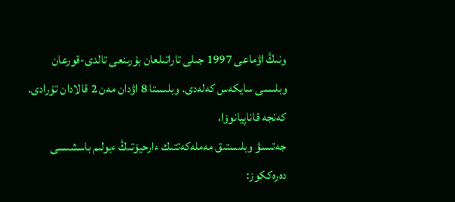ونىڭ اۋماعى 1997 جىلى تاراتىلعان بۇرىنعى تالدى-قورعان وبلىسى سايكەس كەلەدى. وبلىستا 8 اۋدان مەن 2 قالادان تۇرادى.
كەنجە قاناپيانوۆا،
جەتىسۋ وبلىستىق مەملەكەتتىك ءارحيۆتىڭ ءبولىم باسشىسى
دەرەككوز: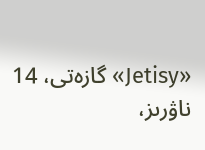«Jetisy» گازەتى، 14 ناۋرىز،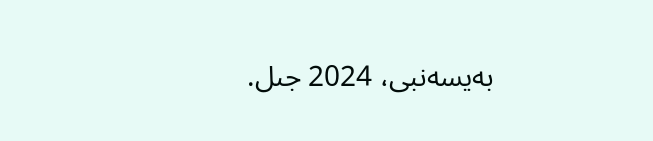بەيسەنبى، 2024 جىل.